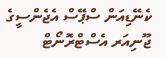ކެނޭޑިއަން ސްޕޭސް އެޖެންސީގެ ޖޫނިއަރ އެސްޓްރޮނޯޓް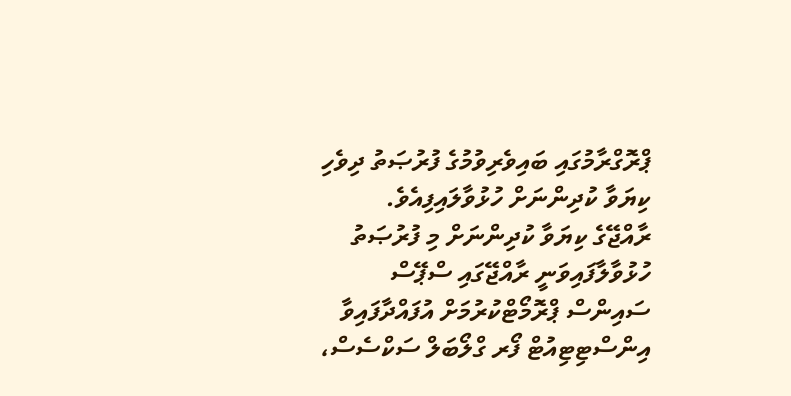ޕްރޮގްރާމުގައި ބައިވެރިވުމުގެ ފުރުޞަތު ދިވެހި ކިޔަވާ ކުދިންނަށް ހުޅުވާލައިފިއެވެ.
ރާއްޖޭގެ ކިޔަވާ ކުދިންނަށް މި ފުރުޞަތު ހުޅުވާލާފައިވަނީ ރާއްޖޭގައި ސްޕޭސް ސައިންސް ޕްރޮމޯޓްކުރުމަށް އުފައްދާފައިވާ އިންސްޓިޓިއުޓް ފޯރ ގްލޯބަލް ސަކްސެސް،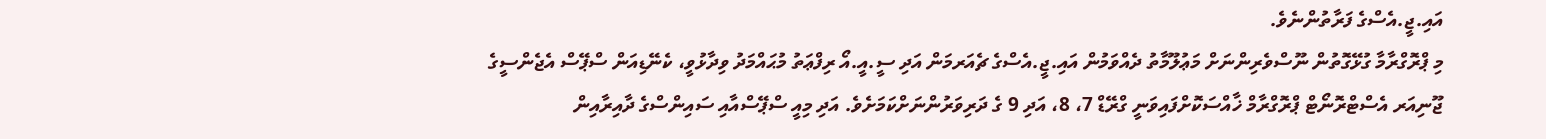އައި.ޖީ.އެސްގެ ފަރާތުންނެވެ.
މި ޕްރޮގްރާމާ ގުޅޭގޮތުން ނޫސްވެރިންނަށް މަޢުލޫމާތު ދެއްވަމުން އައި.ޖީ.އެސްގެ ޗެއަރމަން އަދި ސީ.އީ.އޯ ރިފްޢަތު މުޙައްމަދު ވިދާޅުވީ، ކެނޭޑިއަން ސްޕޭސް އެޖެންސީގެ ޖޫނިއަރ އެސްޓްރޮނޯޓް ޕްރޮގްރާމް ޚާއްސަކޮށްފައިވަނީ ގްރޭޑް 7، 8، އަދި 9 ގެ ދަރިވަރުންނަށްކަމަށެވެ. އަދި މިއީ ސްޕޭސްއާއި ސައިންސްގެ ދާއިރާއިން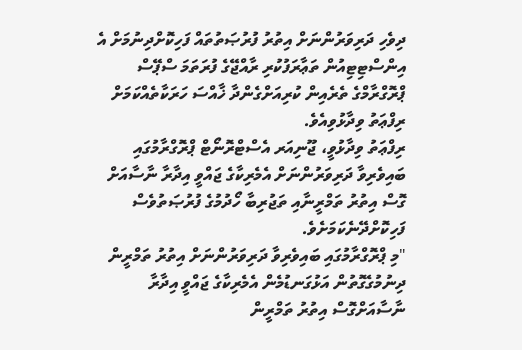ދިވެހި ދަރިވަރުންނަށް އިތުރު ފުރުޞަތުތައް ފަހިކޮށްދިނުމަށް އެ އިންސްޓިޓިއުން ތަޢާރަފުކުރި ރާއްޖޭގެ ފުރަތަމަ ސްޕޭސް ޕްރޮގްރާމްގެ ތެރެއިން ކުރިއަށްގެންދާ ޚާއްސަ ހަރަކާތެއްކަމަށް ރިފްޢަތު ވިދާޅުވިއެވެ.
ރިފްޢަތު ވިދާޅުވީ، ޖޫނިއަރ އެސްޓްރޮނޯޓް ޕްރޮގްރާމުގައި ބައިވެރިވާ ދަރިވަރުންނަށް އެމެރިކާގެ ޖައްވީ އިދާރާ ނާސާއަށް ގޮސް އިތުރު ތަމްރީނާއި ތަޖުރިބާ ހޯދުމުގެ ފުރުޞަތުވެސް ފަހިކޮށްދޭނެކަމަށެވެ.
"މި ޕްރޮގްރާމުގައި ބައިވެރިވާ ދަރިވަރުންނަށް އިތުރު ތަމްރީން ދިނުމުގެގޮތުން އަޅުގަނޑުމެން އެމެރިކާގެ ޖައްވީ އިދާރާ ނާސާއަށްގޮސް އިތުރު ތަމްރީން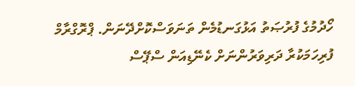ހޯދުމުގެ ފުރުޞަތު އަޅުގަނޑުމެން ތަނަވަސްކޮށްދޭނަން. ޕްރޮގްރާމް ފުރިހަމަކުރާ ދަރިވަރުންނަށް ކެނޭޑިއަން ސްޕޭސް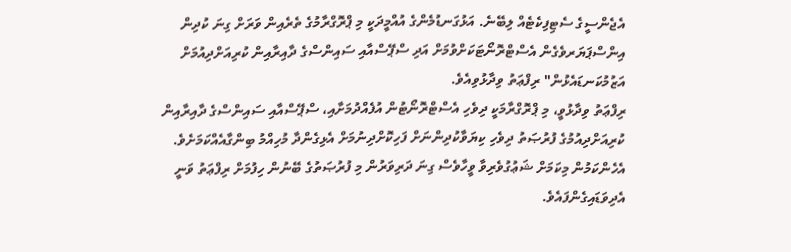އެޖެންސީގެ ސެޓިފިކެޓެއް ލިބޭނެ. އަޅުގަނޑުމެންގެ އުއްމީދަކީ މި ޕްރޮގްރާމުގެ ތެރެއިން ވަރަށް ގިނަ ކުދިން އިންސްޕަޔަރވެގެން އެސްޓްރޮނޯޓަކަށްވުމަށް އަދި ސްޕޭސްއާއި ސައިންސްގެ ދާއިރާއިން ކުރިއަށްދިއުމަށް އަޒުމުކަނޑައެޅުން" ރިފްޢަތު ވިދާޅުވިއެވެ.
ރިފްޢަތު ވިދާޅުވީ، މި ޕްރޮގްރާމަކީ ދިވެހި އެސްޓްރޮނޯޓުން އުފެއްދުމަށާއި، ސްޕޭސްއާއި ސައިންސްގެ ދާއިރާއިން ކުރިއަށްދިއުމުގެ ފުރުޞަތު ދިވެހި ކިޔަވާކުދިންނަށް ފަހިކޮށްދިނުމަށް އެޅިގެންދާ މުހިއްމު ބިންގާއެއްކަމަށެވެ. އެހެންކަމުން މިކަމަށް ޝަޢުގުވެރިވާ ވީހާވެސް ގިނަ ދަރިވަރުން މި ފުރުޞަތުގެ ބޭނުން ހިފުމަށް ރިފްޢަތު ވަނީ އެދިވަޑައިގެންފައެވެ.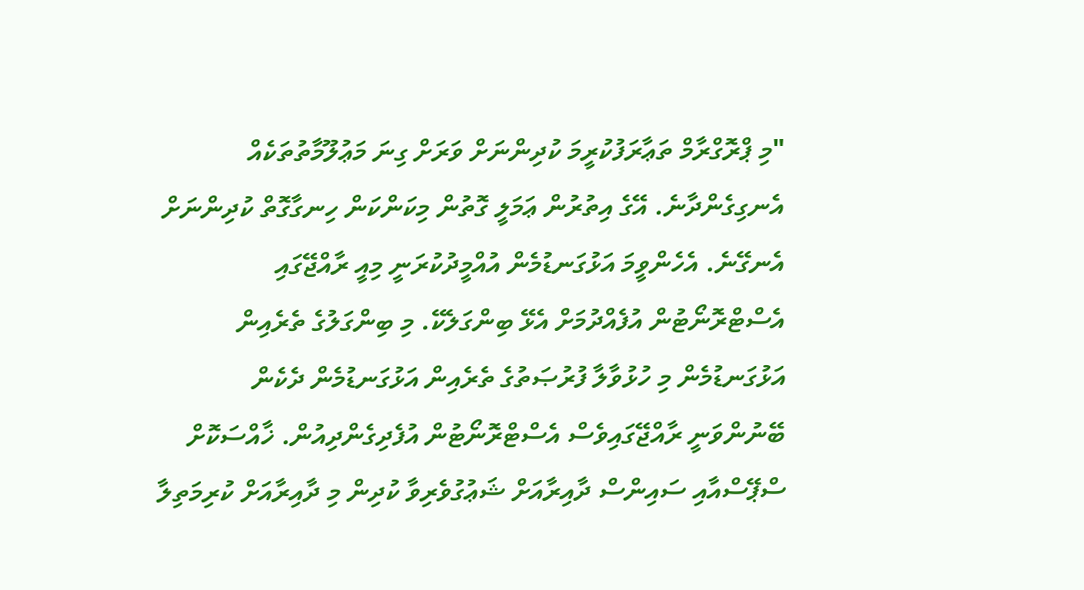"މި ޕްރޮގްރާމް ތަޢާރަފުކުރީމަ ކުދިންނަށް ވަރަށް ގިނަ މަޢުލޫމާތުތަކެއް އެނގިގެންދާނެ. އޭގެ އިތުރުން ޢަމަލީ ގޮތުން މިކަންކަން ހިނގާގޮތް ކުދިންނަށް އެނގޭނެ. އެހެންވީމަ އަޅުގަނޑުމެން އުއްމީދުކުރަނީ މިއީ ރާއްޖޭގައި އެސްޓްރޮނޯޓުން އުފެއްދުމަށް އެޅޭ ބިންގަލެކޭ. މި ބިންގަލުގެ ތެރެއިން އަޅުގަނޑުމެން މި ހުޅުވާލާ ފުރުޞަތުގެ ތެރެއިން އަޅުގަނޑުމެން ދެކެން ބޭނުންވަނީ ރާއްޖޭގައިވެސް އެސްޓްރޮނޯޓުން އުފެދިގެންދިއުން. ޚާއްސަކޮށް ސްޕޭސްއާއި ސައިންސް ދާއިރާއަށް ޝަޢުގުވެރިވާ ކުދިން މި ދާއިރާއަށް ކުރިމަތިލާ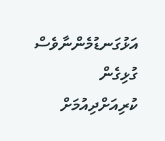އަޅުގަނޑުމެންނާވެސް ގުޅިގެން ކުރިއަށްދިއުމަށް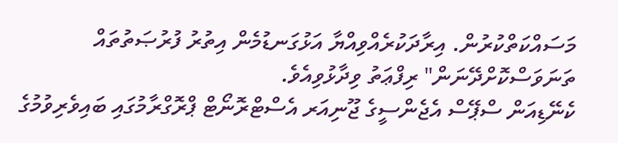މަސައްކަތްކުރުން. އިރާދަކުރެއްވިއްޔާ އަޅުގަނޑުމެން އިތުރު ފުރުޞަތުތައް ތަނަވަސްކޮށްދޭނަން" ރިފްޢަތު ވިދާޅުވިއެވެ.
ކެނޭޑިއަން ސްޕޭސް އެޖެންސީގެ ޖޫނިއަރ އެސްޓްރޮނޯޓް ޕްރޮގްރާމުގައި ބައިވެރިވުމުގެ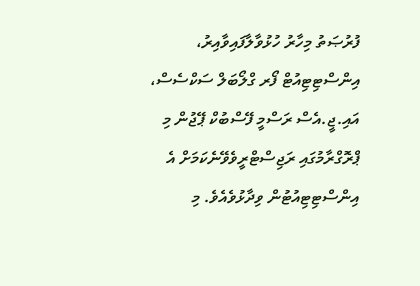ފުރުޞަތު މިހާރު ހުޅުވާލާފައިވާއިރު، އިންސްޓިޓިއުޓް ފޯރ ގްލޯބަލް ސަކްސެސް، އައި.ޖީ.އެސް ރަސްމީ ފޭސްބުކް ޕޭޖުން މި ޕްރޮގްރާމުގައި ރަޖިސްޓްރީވެވޭނެކަމަށް އެ އިންސްޓިޓިއުޓުން ވިދާޅުވެއެވެ. މި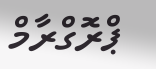ޕްރޮގްރާމް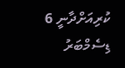ކުރިއަށްދާނީ 6 ޑިސެމްބަރު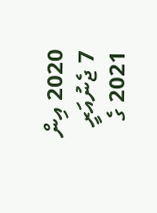2020 އިން 7 ޖެނުއަރީ 2021 ގެ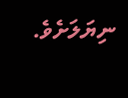ނިޔަލަށެވެ.